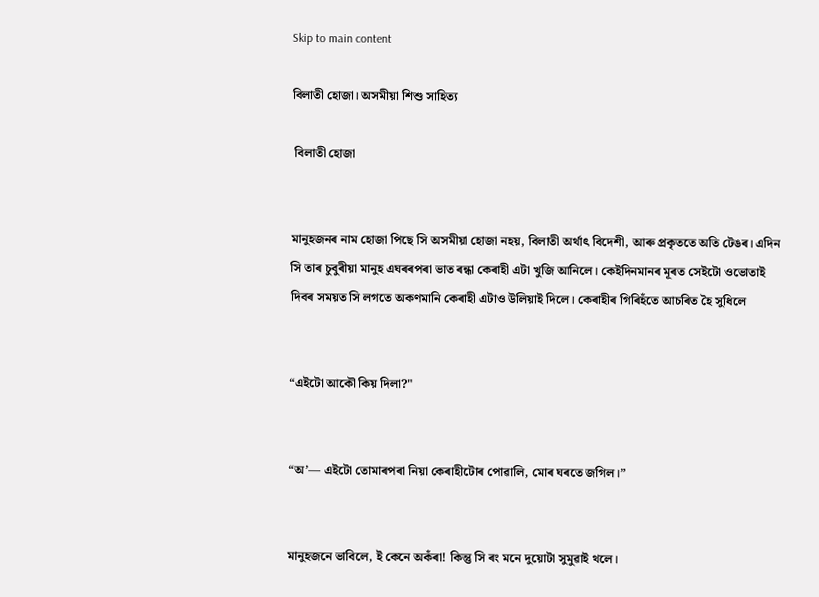Skip to main content

বিলাতী হোজা। অসমীয়া শিশু সাহিত্য

 বিলাতী হোজা


মানুহজনৰ নাম হোজা পিছে সি অসমীয়া হোজা নহয়, বিলাতী অর্থাৎ বিদেশী, আৰু প্ৰকৃততে অতি টেঙৰ। এদিন সি তাৰ চুবুৰীয়া মানুহ এঘৰৰপৰা ভাত ৰন্ধা কেৰাহী এটা খুজি আনিলে। কেইদিনমানৰ মূৰত সেইটো ওভোতাই দিবৰ সময়ত সি লগতে অকণমানি কেৰাহী এটাও উলিয়াই দিলে। কেৰাহীৰ গিৰিহঁতে আচৰিত হৈ সুধিলে


“এইটো আকৌ কিয় দিলা?"


“অ’— এইটো তোমাৰপৰা নিয়া কেৰাহীটোৰ পোৱালি, মোৰ ঘৰতে জগিল।”


মানুহজনে ভাবিলে, ই কেনে অকঁৰা! কিন্তু সি ৰং মনে দুয়োটা সুমুৱাই থলে।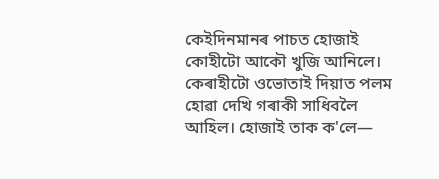কেইদিনমানৰ পাচত হোজাই কোহীটো আকৌ খুজি আনিলে। কেৰাহীটো ওভোতাই দিয়াত পলম হোৱা দেখি গৰাকী সাধিবলৈ আহিল। হোজাই তাক ক'লে—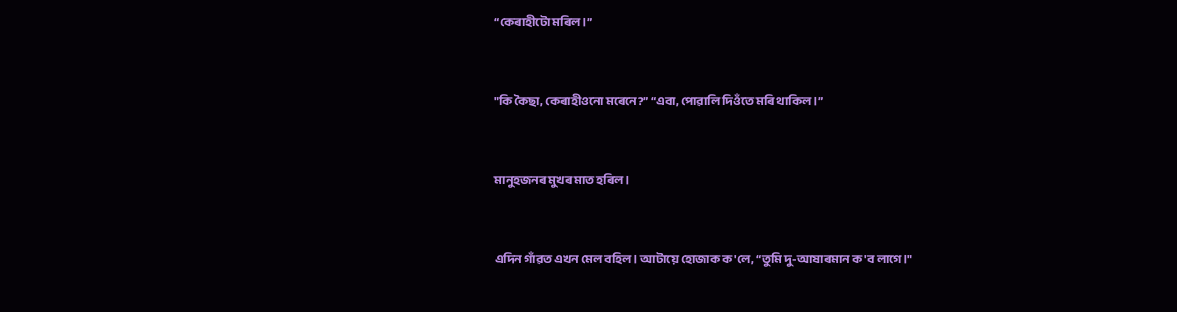“কেৰাহীটো মৰিল।”


"কি কৈছা, কেৰাহীওনো মৰেনে?” “এবা, পোৱালি দিওঁতে মৰি থাকিল।”


মানুহজনৰ মুখৰ মাত হৰিল।


এদিন গাঁৱত এখন মেল বহিল। আটায়ে হোজাক ক'লে, “তুমি দু-আষাৰমান ক'ব লাগে।"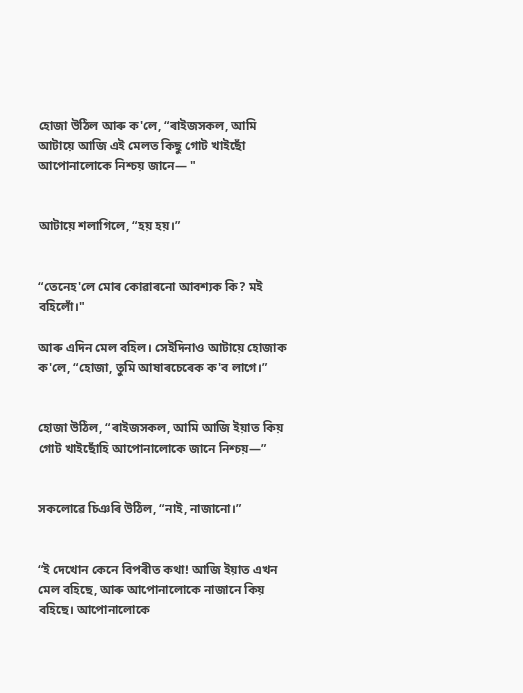হোজা উঠিল আৰু ক'লে, “ৰাইজসকল, আমি আটায়ে আজি এই মেলত কিছু গোট খাইছোঁ আপোনালোকে নিশ্চয় জানে— "


আটায়ে শলাগিলে, “হয় হয়।”


“তেনেহ'লে মোৰ কোৱাৰনো আবশ্যক কি? মই বহিলোঁ।"

আৰু এদিন মেল বহিল। সেইদিনাও আটায়ে হোজাক ক'লে, “হোজা, তুমি আষাৰচেৰেক ক'ব লাগে।”


হোজা উঠিল, “ৰাইজসকল, আমি আজি ইয়াত কিয় গোট খাইছোঁহি আপোনালোকে জানে নিশ্চয়—”


সকলোৱে চিঞৰি উঠিল, “নাই, নাজানো।”


“ই দেখোন কেনে বিপৰীত কথা! আজি ইয়াত এখন মেল বহিছে, আৰু আপোনালোকে নাজানে কিয় বহিছে। আপোনালোকে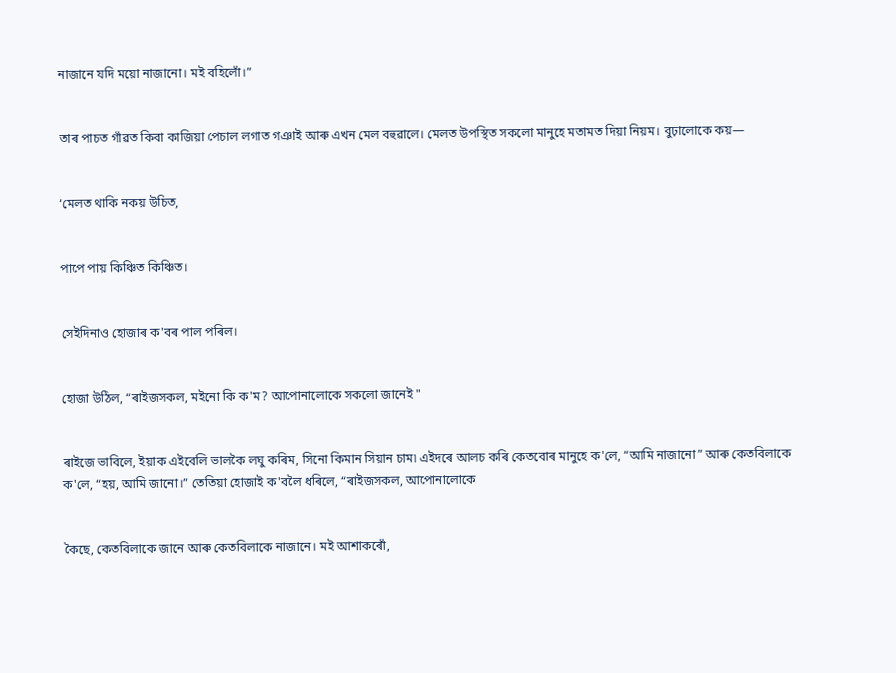নাজানে যদি ময়ো নাজানো। মই বহিলোঁ।”


তাৰ পাচত গাঁৱত কিবা কাজিয়া পেচাল লগাত গঞাই আৰু এখন মেল বহুৱালে। মেলত উপস্থিত সকলো মানুহে মতামত দিয়া নিয়ম। বুঢ়ালোকে কয়—


‘মেলত থাকি নকয় উচিত,


পাপে পায় কিঞ্চিত কিঞ্চিত।


সেইদিনাও হোজাৰ ক'বৰ পাল পৰিল।


হোজা উঠিল, “ৰাইজসকল, মইনো কি ক'ম? আপোনালোকে সকলো জানেই "


ৰাইজে ভাবিলে, ইয়াক এইবেলি ভালকৈ লঘু কৰিম, সিনো কিমান সিয়ান চাম৷ এইদৰে আলচ কৰি কেতবোৰ মানুহে ক'লে, “আমি নাজানো” আৰু কেতবিলাকে ক'লে, “হয়, আমি জানো।” তেতিয়া হোজাই ক'বলৈ ধৰিলে, “ৰাইজসকল, আপোনালোকে


কৈছে, কেতবিলাকে জানে আৰু কেতবিলাকে নাজানে। মই আশাকৰোঁ,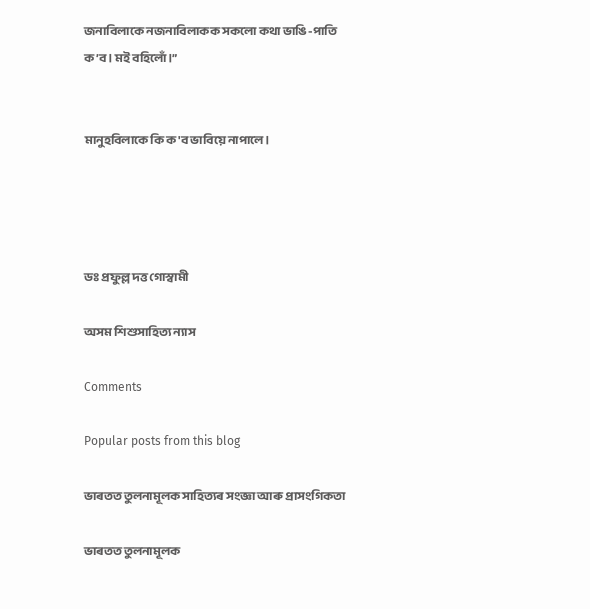জনাবিলাকে নজনাবিলাকক সকলো কথা ভাঙি-পাতি ক’ব। মই বহিলোঁ।”


মানুহবিলাকে কি ক'ব ভাবিয়ে নাপালে।




ডঃ প্ৰফুল্ল দত্ত গোস্বামী

অসম শিশুসাহিত্য ন্যাস

Comments

Popular posts from this blog

ভাৰতত তুলনামূলক সাহিত্যৰ সংজ্ঞা আৰু প্ৰাসংগিকতা

ভাৰতত তুলনামূলক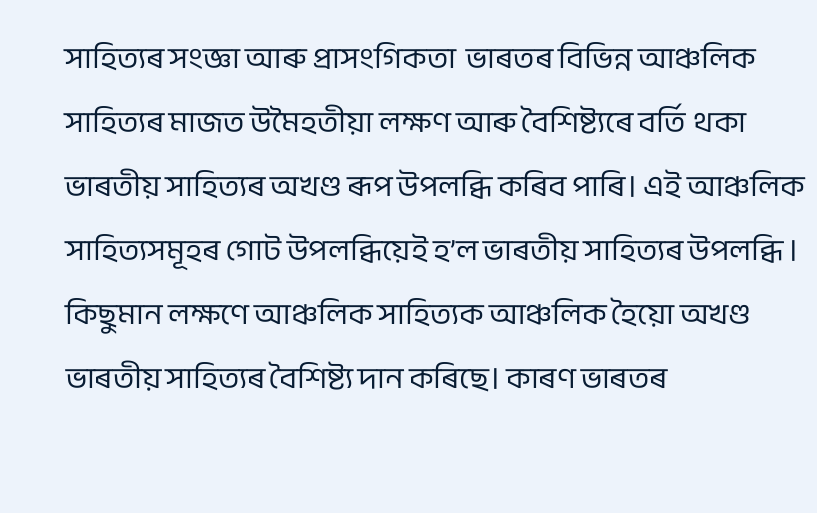সাহিত্যৰ সংজ্ঞা আৰু প্ৰাসংগিকতা  ভাৰতৰ বিভিন্ন আঞ্চলিক সাহিত্যৰ মাজত উমৈহতীয়া লক্ষণ আৰু বৈশিষ্ট্যৰে বৰ্তি থকা ভাৰতীয় সাহিত্যৰ অখণ্ড ৰূপ উপলব্ধি কৰিব পাৰি। এই আঞ্চলিক সাহিত্যসমূহৰ গোট উপলব্ধিয়েই হ’ল ভাৰতীয় সাহিত্যৰ উপলব্ধি । কিছুমান লক্ষণে আঞ্চলিক সাহিত্যক আঞ্চলিক হৈয়ো অখণ্ড ভাৰতীয় সাহিত্যৰ বৈশিষ্ট্য দান কৰিছে। কাৰণ ভাৰতৰ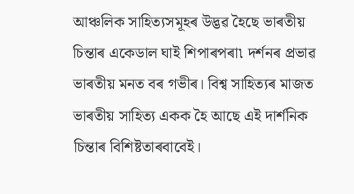আঞ্চলিক সাহিত্যসমূহৰ উদ্ভৱ হৈছে ভাৰতীয় চিন্তাৰ একেডাল ঘাই শিপাৰপৰা৷ দৰ্শনৰ প্ৰভাৱ ভাৰতীয় মনত বৰ গভীৰ। বিশ্ব সাহিত্যৰ মাজত ভাৰতীয় সাহিত্য একক হৈ আছে এই দার্শনিক চিন্তাৰ বিশিষ্টতাৰবাবেই।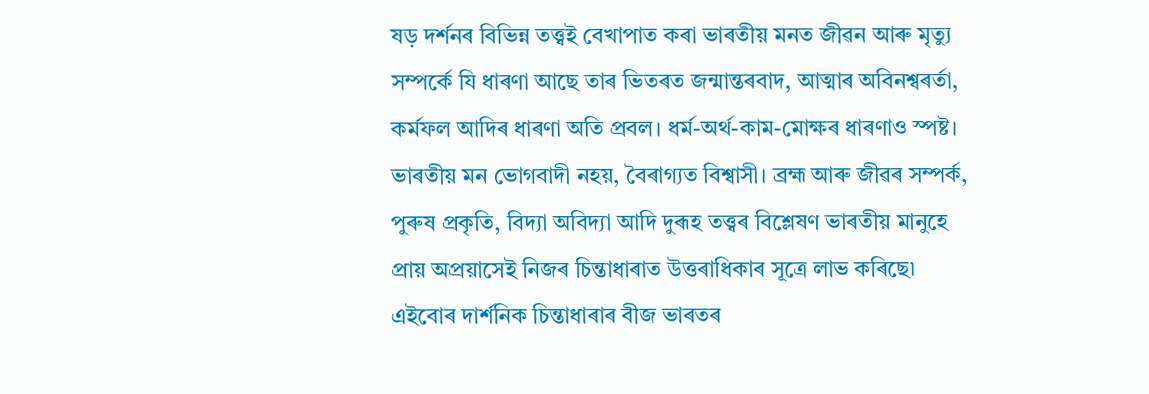ষড় দৰ্শনৰ বিভিন্ন তত্ত্বই বেখাপাত কৰা ভাৰতীয় মনত জীৱন আৰু মৃত্যু সম্পর্কে যি ধাৰণা আছে তাৰ ভিতৰত জন্মান্তৰবাদ, আত্মাৰ অবিনশ্বৰৰ্তা, কর্মফল আদিৰ ধাৰণা অতি প্রবল। ধর্ম-অর্থ-কাম-মোক্ষৰ ধাৰণাও স্পষ্ট। ভাৰতীয় মন ভোগবাদী নহয়, বৈৰাগ্যত বিশ্বাসী। ব্রহ্ম আৰু জীৱৰ সম্পৰ্ক, পুৰুষ প্রকৃতি, বিদ্যা অবিদ্যা আদি দুৰূহ তত্ত্বৰ বিশ্লেষণ ভাৰতীয় মানুহে প্রায় অপ্ৰয়াসেই নিজৰ চিন্তাধাৰাত উত্তৰাধিকাৰ সূত্ৰে লাভ কৰিছে৷ এইবোৰ দার্শনিক চিন্তাধাৰাৰ বীজ ভাৰতৰ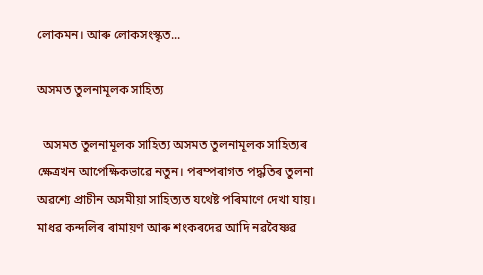লোকমন। আৰু লোকসংস্কৃত...

অসমত তুলনামূলক সাহিত্য

  অসমত তুলনামূলক সাহিত্য অসমত তুলনামূলক সাহিত্যৰ ক্ষেত্ৰখন আপেক্ষিকভাৱে নতুন। পৰম্পৰাগত পদ্ধতিৰ তুলনা অৱশ্যে প্রাচীন অসমীয়া সাহিত্যত যথেষ্ট পৰিমাণে দেখা যায়। মাধৱ কন্দলিৰ ৰামায়ণ আৰু শংকৰদেৱ আদি নৱবৈষ্ণৱ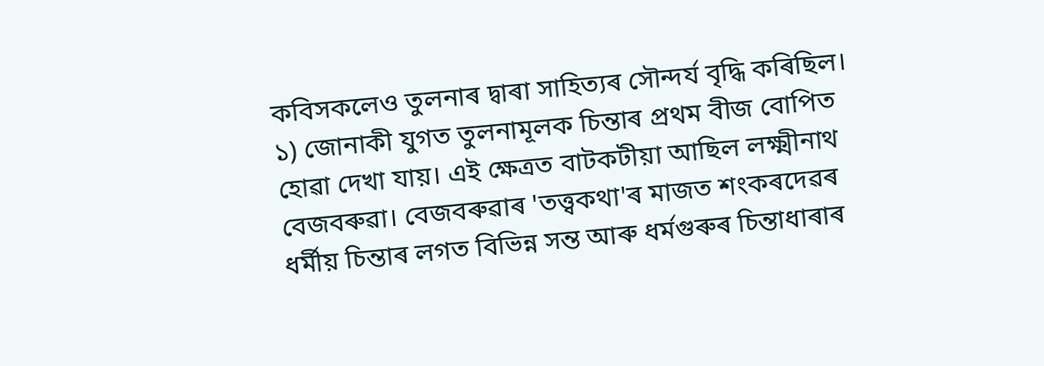কবিসকলেও তুলনাৰ দ্বাৰা সাহিত্যৰ সৌন্দৰ্য বৃদ্ধি কৰিছিল। ১) জোনাকী যুগত তুলনামূলক চিন্তাৰ প্ৰথম বীজ বোপিত হোৱা দেখা যায়। এই ক্ষেত্ৰত বাটকটীয়া আছিল লক্ষ্মীনাথ বেজবৰুৱা। বেজবৰুৱাৰ 'তত্ত্বকথা'ৰ মাজত শংকৰদেৱৰ ধৰ্মীয় চিন্তাৰ লগত বিভিন্ন সন্ত আৰু ধৰ্মগুৰুৰ চিন্তাধাৰাৰ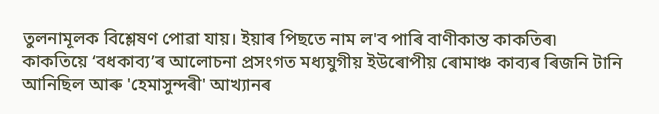তুলনামূলক বিশ্লেষণ পোৱা যায়। ইয়াৰ পিছতে নাম ল'ব পাৰি বাণীকান্ত কাকতিৰ৷ কাকতিয়ে ‘বধকাব্য’ৰ আলোচনা প্ৰসংগত মধ্যযুগীয় ইউৰোপীয় ৰোমাঞ্চ কাব্যৰ ৰিজনি টানি আনিছিল আৰু 'হেমাসুন্দৰী' আখ্যানৰ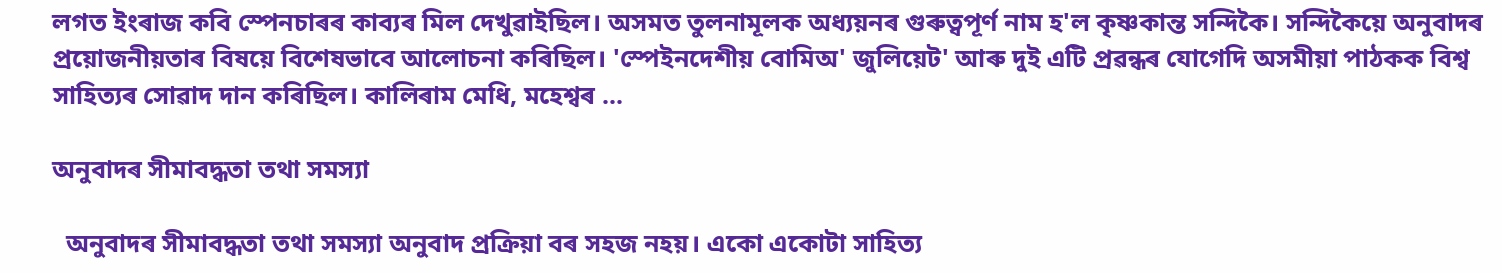লগত ইংৰাজ কবি স্পেনচাৰৰ কাব্যৰ মিল দেখুৱাইছিল। অসমত তুলনামূলক অধ্যয়নৰ গুৰুত্বপূৰ্ণ নাম হ'ল কৃষ্ণকান্ত সন্দিকৈ। সন্দিকৈয়ে অনুবাদৰ প্ৰয়োজনীয়তাৰ বিষয়ে বিশেষভাবে আলোচনা কৰিছিল। 'স্পেইনদেশীয় বোমিঅ' জুলিয়েট' আৰু দুই এটি প্ৰৱন্ধৰ যোগেদি অসমীয়া পাঠকক বিশ্ব সাহিত্যৰ সোৱাদ দান কৰিছিল। কালিৰাম মেধি, মহেশ্বৰ ...

অনুবাদৰ সীমাবদ্ধতা তথা সমস্যা

  অনুবাদৰ সীমাবদ্ধতা তথা সমস্যা অনুবাদ প্ৰক্ৰিয়া বৰ সহজ নহয়। একো একোটা সাহিত্য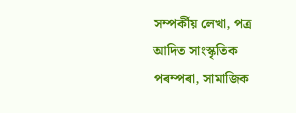সম্পৰ্কীয় লেখা, পত্ৰ আদিত সাংস্কৃতিক পৰম্পৰা, সামাজিক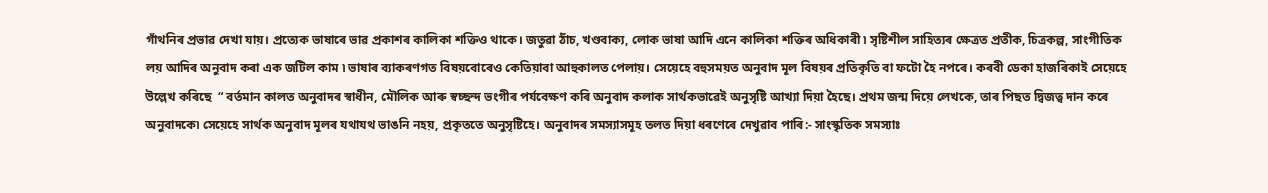গাঁথনিৰ প্ৰভাৱ দেখা যায়। প্রত্যেক ভাষাৰে ভাৱ প্ৰকাশৰ কালিকা শক্তিও থাকে। জতুৱা ঠাঁচ, খণ্ডবাক্য, লোক ভাষা আদি এনে কালিকা শক্তিৰ অধিকাৰী ৷ সৃষ্টিশীল সাহিত্যৰ ক্ষেত্ৰত প্ৰতীক, চিত্রকল্প, সাংগীতিক লয় আদিৰ অনুবাদ কৰা এক জটিল কাম ৷ ভাষাৰ ব্যাকৰণগত বিষয়বোৰেও কেতিয়াবা আহুকালত পেলায়। সেয়েহে বহুসময়ত অনুবাদ মূল বিষয়ৰ প্ৰতিকৃতি বা ফটো হৈ নপৰে। কৰবী ডেকা হাজৰিকাই সেয়েহে উল্লেখ কৰিছে  “ বৰ্তমান কালত অনুবাদৰ স্বাধীন, মৌলিক আৰু স্বচ্ছন্দ ভংগীৰ পৰ্যবেক্ষণ কৰি অনুবাদ কলাক সাৰ্থকভাৱেই অনুসৃষ্টি আখ্যা দিয়া হৈছে। প্রথম জন্ম দিয়ে লেখকে, তাৰ পিছত দ্বিজত্ব দান কৰে অনুবাদকে৷ সেয়েহে সার্থক অনুবাদ মূলৰ যথাযথ ভাঙনি নহয়, প্রকৃততে অনুসৃষ্টিহে। অনুবাদৰ সমস্যাসমূহ তলত দিয়া ধৰণেৰে দেখুৱাব পাৰি:- সাংস্কৃতিক সমস্যাঃ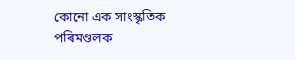কোনো এক সাংস্কৃতিক পৰিমণ্ডলক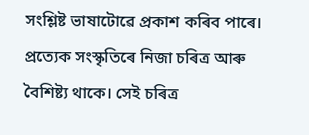সংশ্লিষ্ট ভাষাটোৱে প্ৰকাশ কৰিব পাৰে। প্রত্যেক সংস্কৃতিৰে নিজা চৰিত্ৰ আৰু বৈশিষ্ট্য থাকে। সেই চৰিত্ৰ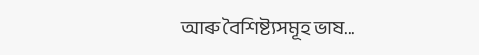আৰু বৈশিষ্ট্যসমূহ ভাষ...